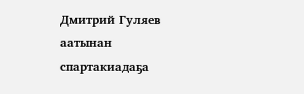Дмитрий Гуляев аатынан спартакиадаҕа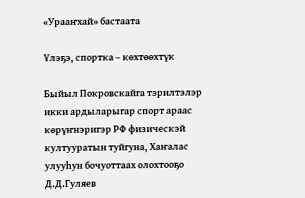«Урааҥхай» бастаата

Үлэҕэ, спортка – көхтөөхтүк

Быйыл Покровскайга тэрилтэлэр икки ардыларыгар спорт араас көрүҥнэригэр РФ физическэй култууратын туйгуна, Хаҥалас улууһун бочуоттаах олохтооҕо Д.Д.Гуляев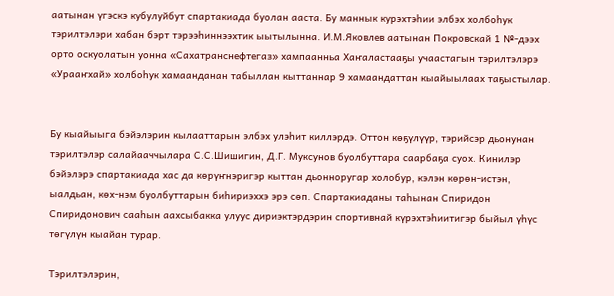аатынан үгэскэ кубулуйбут спартакиада буолан ааста. Бу маннык курэхтэһии элбэх холбоһук тэрилтэлэри хабан бэрт тэрээһиннээхтик ыытылынна. И.М.Яковлев аатынан Покровскай 1 №-дээх орто оскуолатын уонна «Сахатранснефтегаз» хампаанньа Хаҥаластааҕы учаастагын тэрилтэлэрэ «Урааҥхай» холбоһук хамаанданан табыллан кыттаннар 9 хамаандаттан кыайыылаах таҕыстылар.


Бу кыайыыга бэйэлэрин кылааттарын элбэх улэһит киллэрдэ. Оттон көҕүлүүр, тэрийсэр дьонунан тэрилтэлэр салайааччылара С.С.Шишигин, Д.Г. Муксунов буолбуттара саарбаҕа суох. Кинилэр бэйэлэрэ спартакиада хас да көрүҥнэригэр кыттан дьонноругар холобур, кэлэн көрөн-истэн, ыалдьан, көх-нэм буолбуттарын биһириэххэ эрэ сөп. Спартакиаданы таһынан Спиридон Спиридонович сааһын аахсыбакка улуус дириэктэрдэрин спортивнай күрэхтэһиитигэр быйыл үһүс төгүлүн кыайан турар.

Тэрилтэлэрин,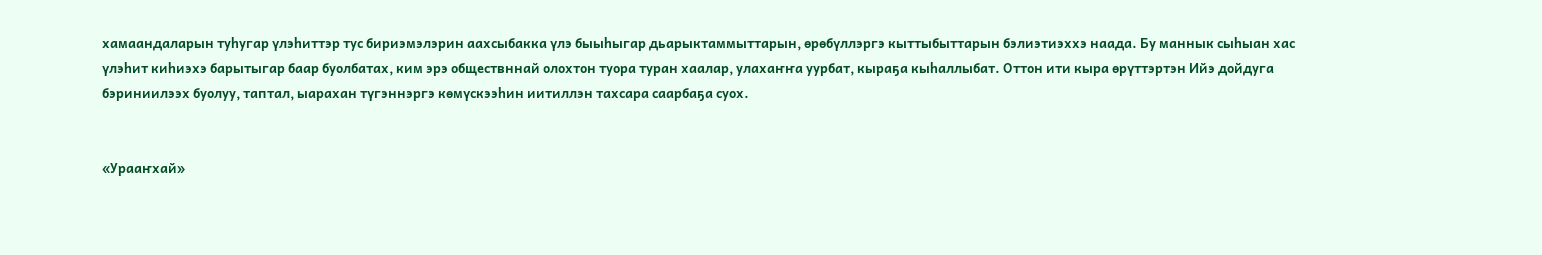хамаандаларын туһугар үлэһиттэр тус бириэмэлэрин аахсыбакка үлэ быыһыгар дьарыктаммыттарын, өрөбүллэргэ кыттыбыттарын бэлиэтиэххэ наада. Бу маннык сыһыан хас үлэһит киһиэхэ барытыгар баар буолбатах, ким эрэ обществннай олохтон туора туран хаалар, улахаҥҥа уурбат, кыраҕа кыһаллыбат. Оттон ити кыра өрүттэртэн Ийэ дойдуга бэриниилээх буолуу, таптал, ыарахан түгэннэргэ көмүскээһин иитиллэн тахсара саарбаҕа суох.


«Урааҥхай»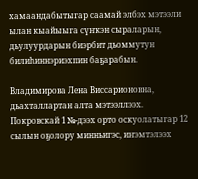хамаандабытыгар саамай элбэх мэтээли ылан кыайыыга сүҥкэн сыраларын, дьулуурдарын биэрбит дьоммутун билиһиннэриэхпин баҕарабын.

Владимирова Лена Виссарионовна, дьахталлартан алта мэтээллээх. Покровскай 1 №-дээх орто оскуолатыгар 12 сылын оҕолору минньигэс, иҥэмтэлээх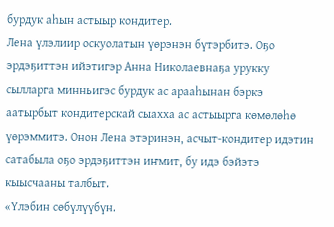бурдук аһын астыыр кондитер.
Лена үлэлиир оскуолатын үөрэнэн бүтэрбитэ. Оҕо эрдэҕиттэн ийэтигэр Анна Николаевнаҕа урукку сылларга минньигэс бурдук ас арааһынан бэркэ аатырбыт кондитерскай сыахха ас астыырга көмөлөһө үөрэммитэ. Онон Лена этэринэн, асчыт-кондитер идэтин сатабыла оҕо эрдэҕиттэн иҥмит, бу идэ бэйэтэ кыысчааны талбыт.
«Үлэбин сөбүлүүбүн.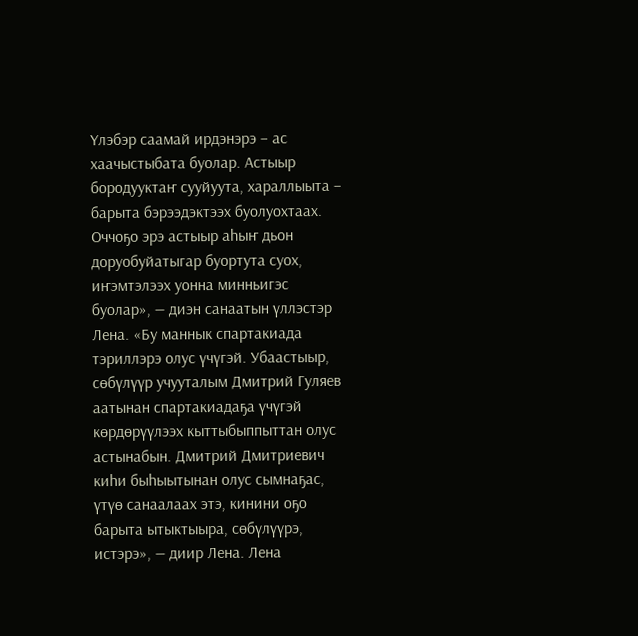Үлэбэр саамай ирдэнэрэ – ас хаачыстыбата буолар. Астыыр бородууктаҥ сууйуута, хараллыыта – барыта бэрээдэктээх буолуохтаах. Оччоҕо эрэ астыыр аһыҥ дьон доруобуйатыгар буортута суох, иҥэмтэлээх уонна минньигэс буолар», — диэн санаатын үллэстэр Лена. «Бу маннык спартакиада тэриллэрэ олус үчүгэй. Убаастыыр, сөбүлүүр учууталым Дмитрий Гуляев аатынан спартакиадаҕа үчүгэй көрдөрүүлээх кыттыбыппыттан олус астынабын. Дмитрий Дмитриевич киһи быһыытынан олус сымнаҕас, үтүө санаалаах этэ, кинини оҕо барыта ытыктыыра, сөбүлүүрэ, истэрэ», — диир Лена. Лена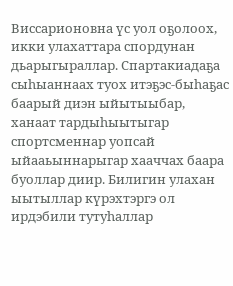Виссарионовна үс уол оҕолоох, икки улахаттара спордунан дьарыгыраллар. Спартакиадаҕа сыһыаннаах туох итэҕэс-быһаҕас баарый диэн ыйытыыбар, ханаат тардыһыытыгар спортсменнар уопсай ыйааьыннарыгар хааччах баара буоллар диир. Билигин улахан ыытыллар күрэхтэргэ ол ирдэбили тутуһаллар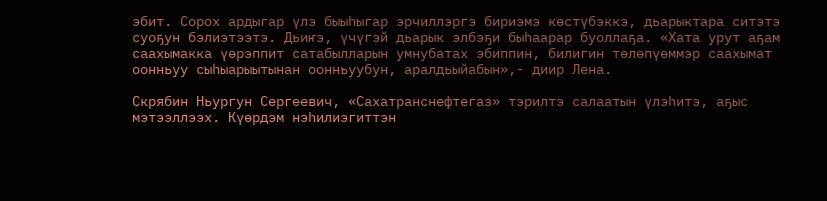эбит. Сорох ардыгар үлэ быыһыгар эрчиллэргэ бириэмэ көстүбэккэ, дьарыктара ситэтэ суоҕун бэлиэтээтэ. Дьиҥэ, үчүгэй дьарык элбэҕи быһаарар буоллаҕа. «Хата урут аҕам саахымакка үөрэппит сатабылларын умнубатах эбиппин, билигин төлөпүөммэр саахымат оонньуу сыһыарыытынан оонньуубун, аралдьыйабын»,- диир Лена.

Скрябин Ньургун Сергеевич, «Сахатранснефтегаз» тэрилтэ салаатын үлэһитэ, аҕыс мэтээллээх. Күөрдэм нэһилиэгиттэн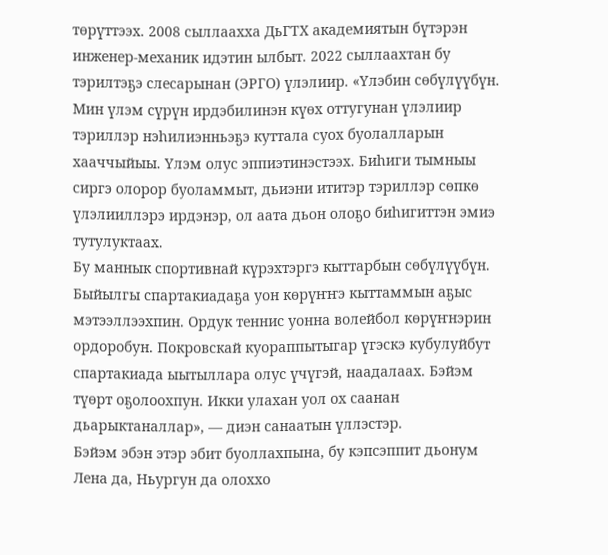төрүттээх. 2008 сыллаахха ДьГТХ академиятын бүтэрэн инженер-механик идэтин ылбыт. 2022 сыллаахтан бу тэрилтэҕэ слесарынан (ЭРГО) үлэлиир. «Үлэбин сөбүлүүбүн. Мин үлэм сүрүн ирдэбилинэн күөх оттугунан үлэлиир тэриллэр нэһилиэнньэҕэ куттала суох буолалларын хааччыйыы. Үлэм олус эппиэтинэстээх. Биһиги тымныы сиргэ олорор буоламмыт, дьиэни ититэр тэриллэр сөпкө үлэлииллэрэ ирдэнэр, ол аата дьон олоҕо биһигиттэн эмиэ тутулуктаах.
Бу маннык спортивнай күрэхтэргэ кыттарбын сөбүлүүбүн. Быйылгы спартакиадаҕа уон көрүҥҥэ кыттаммын аҕыс мэтээллээхпин. Ордук теннис уонна волейбол көрүҥнэрин ордоробун. Покровскай куораппытыгар үгэскэ кубулуйбут спартакиада ыытыллара олус үчүгэй, наадалаах. Бэйэм түөрт оҕолоохпун. Икки улахан уол ох саанан дьарыктаналлар», — диэн санаатын үллэстэр.
Бэйэм эбэн этэр эбит буоллахпына, бу кэпсэппит дьонум Лена да, Ньургун да олоххо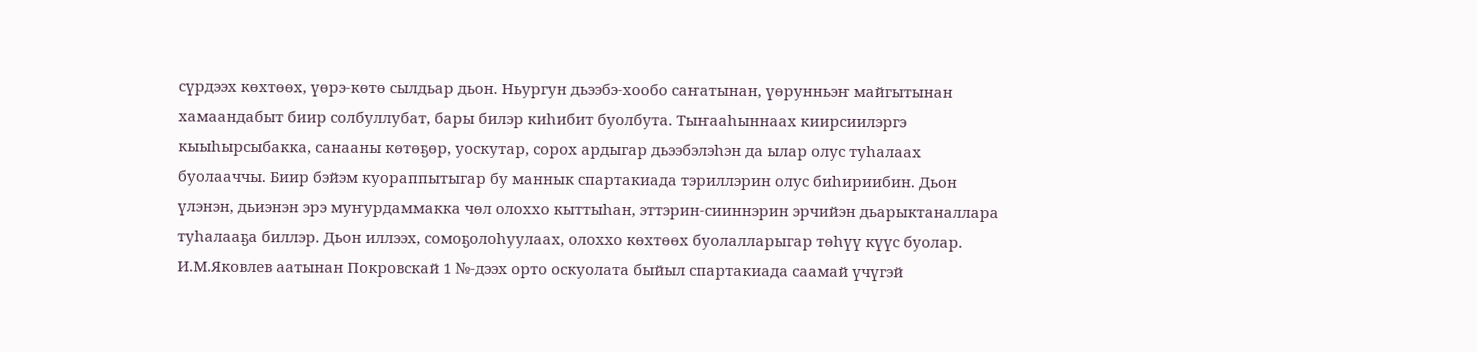сүрдээх көхтөөх, үөрэ-көтө сылдьар дьон. Ньургун дьээбэ-хообо саҥатынан, үөрунньэҥ майгытынан хамаандабыт биир солбуллубат, бары билэр киһибит буолбута. Тыҥааһыннаах киирсиилэргэ кыыһырсыбакка, санааны көтөҕөр, уоскутар, сорох ардыгар дьээбэлэһэн да ылар олус туһалаах буолааччы. Биир бэйэм куораппытыгар бу маннык спартакиада тэриллэрин олус биһириибин. Дьон үлэнэн, дьиэнэн эрэ муҥурдаммакка чөл олоххо кыттыһан, эттэрин-сииннэрин эрчийэн дьарыктаналлара туһалааҕа биллэр. Дьон иллээх, сомоҕолоһуулаах, олоххо көхтөөх буолалларыгар төһүү күүс буолар.
И.М.Яковлев аатынан Покровскай 1 №-дээх орто оскуолата быйыл спартакиада саамай үчүгэй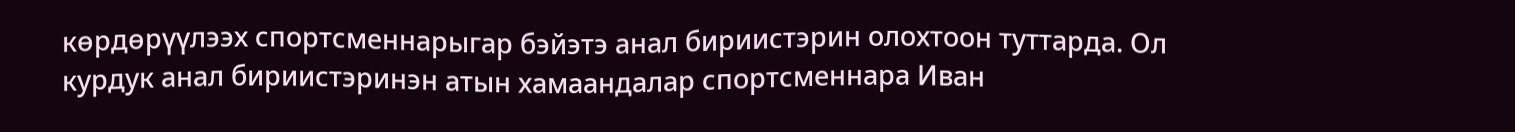көрдөрүүлээх спортсменнарыгар бэйэтэ анал бириистэрин олохтоон туттарда. Ол курдук анал бириистэринэн атын хамаандалар спортсменнара Иван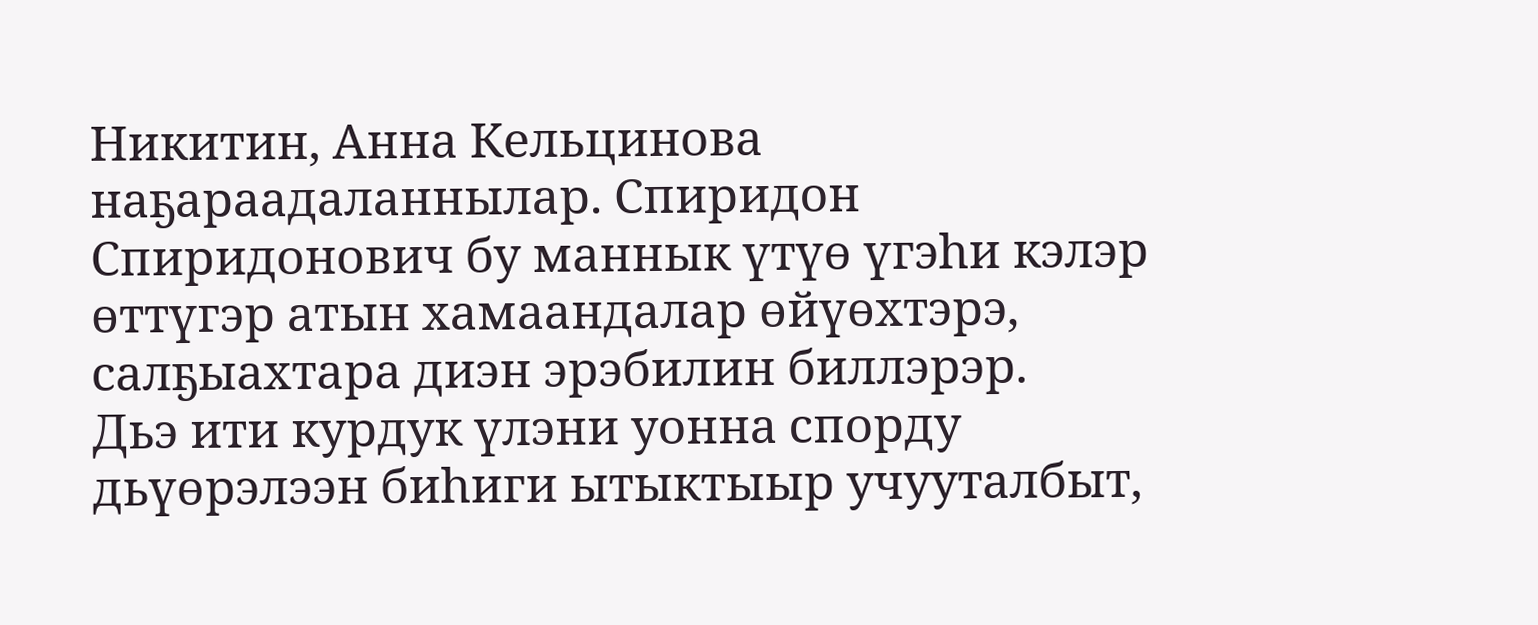Никитин, Анна Кельцинова наҕараадаланнылар. Спиридон Спиридонович бу маннык үтүө үгэһи кэлэр өттүгэр атын хамаандалар өйүөхтэрэ, салҕыахтара диэн эрэбилин биллэрэр.
Дьэ ити курдук үлэни уонна спорду дьүөрэлээн биһиги ытыктыыр учууталбыт,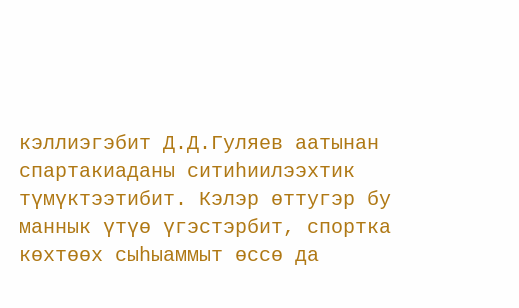кэллиэгэбит Д.Д.Гуляев аатынан спартакиаданы ситиһиилээхтик түмүктээтибит. Кэлэр өттугэр бу маннык үтүө үгэстэрбит, спортка көхтөөх сыһыаммыт өссө да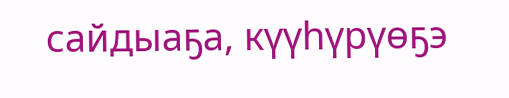сайдыаҕа, күүһүрүөҕэ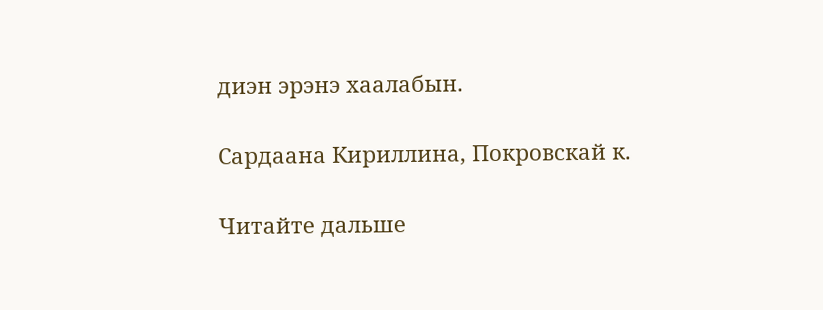диэн эрэнэ хаалабын.

Сардаана Кириллина, Покровскай к.

Читайте дальше